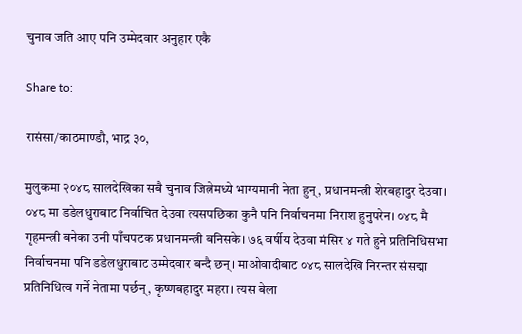चुनाव जति आए पनि उम्मेदवार अनुहार एकै

Share to:

रासंसा/काठमाण्डौ, भाद्र ३०,

मुलुकमा २०४८ सालदेखिका सबै चुनाव जित्नेमध्ये भाग्यमानी नेता हुन्, प्रधानमन्त्री शेरबहादुर देउवा। ०४८ मा डडेलधुराबाट निर्वाचित देउवा त्यसपछिका कुनै पनि निर्वाचनमा निराश हुनुपरेन। ०४८ मै गृहमन्त्री बनेका उनी पाँचपटक प्रधानमन्त्री बनिसके। ७६ वर्षीय देउवा मंसिर ४ गते हुने प्रतिनिधिसभा निर्वाचनमा पनि डडेलधुराबाट उम्मेदवार बन्दै छन्। माओवादीबाट ०४८ सालदेखि निरन्तर संसद्मा प्रतिनिधित्व गर्ने नेतामा पर्छन्, कृष्णबहादुर महरा। त्यस बेला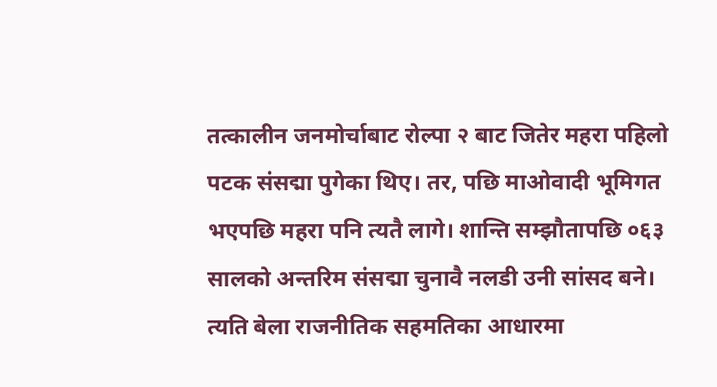तत्कालीन जनमोर्चाबाट रोल्पा २ बाट जितेर महरा पहिलो पटक संसद्मा पुगेका थिए। तर, पछि माओवादी भूमिगत भएपछि महरा पनि त्यतै लागे। शान्ति सम्झौतापछि ०६३ सालको अन्तरिम संसद्मा चुनावै नलडी उनी सांसद बने। त्यति बेला राजनीतिक सहमतिका आधारमा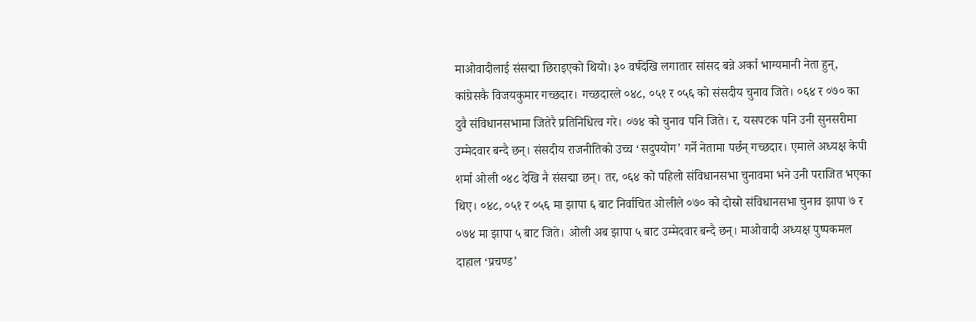माओवादीलाई संसद्मा छिराइएको थियो। ३० वर्षदेखि लगातार सांसद बन्ने अर्का भाग्यमानी नेता हुन्, कांग्रेसकै विजयकुमार गच्छदार। गच्छदारले ०४८, ०५१ र ०५६ को संसदीय चुनाव जिते। ०६४ र ०७० का दुवै संविधानसभामा जितेरै प्रतिनिधित्व गरे। ०७४ को चुनाव पनि जिते। र, यसपटक पनि उनी सुनसरीमा उम्मेदवार बन्दै छन्। संसदीय राजनीतिको उच्च ‘सदुपयोग’ गर्ने नेतामा पर्छन् गच्छदार। एमाले अध्यक्ष केपी शर्मा ओली ०४८ देखि नै संसद्मा छन्। तर, ०६४ को पहिलो संविधानसभा चुनावमा भने उनी पराजित भएका थिए। ०४८, ०५१ र ०५६ मा झापा ६ बाट निर्वाचित ओलीले ०७० को दोस्रो संविधानसभा चुनाव झापा ७ र ०७४ मा झापा ५ बाट जिते। ओली अब झापा ५ बाट उम्मेदवार बन्दै छन्। माओवादी अध्यक्ष पुष्पकमल दाहाल ‘प्रचण्ड’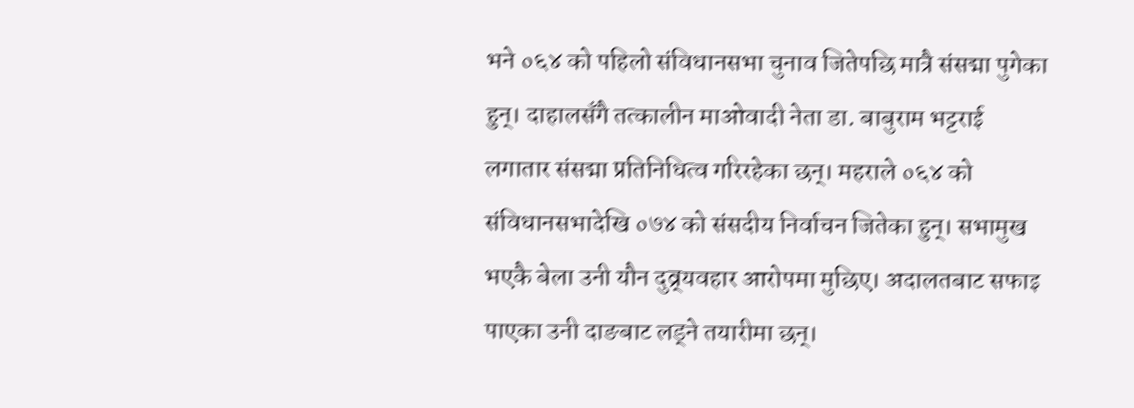भने ०६४ को पहिलो संविधानसभा चुनाव जितेपछि मात्रै संसद्मा पुगेका हुन्। दाहालसँगै तत्कालीन माओवादी नेता डा. बाबुराम भट्टराई लगातार संसद्मा प्रतिनिधित्व गरिरहेका छन्। महराले ०६४ को संविधानसभादेखि ०७४ को संसदीय निर्वाचन जितेका हुन्। सभामुख भएकै बेला उनी यौन दुव्र्यवहार आरोपमा मुछिए। अदालतबाट सफाइ पाएका उनी दाङबाट लड्ने तयारीमा छन्।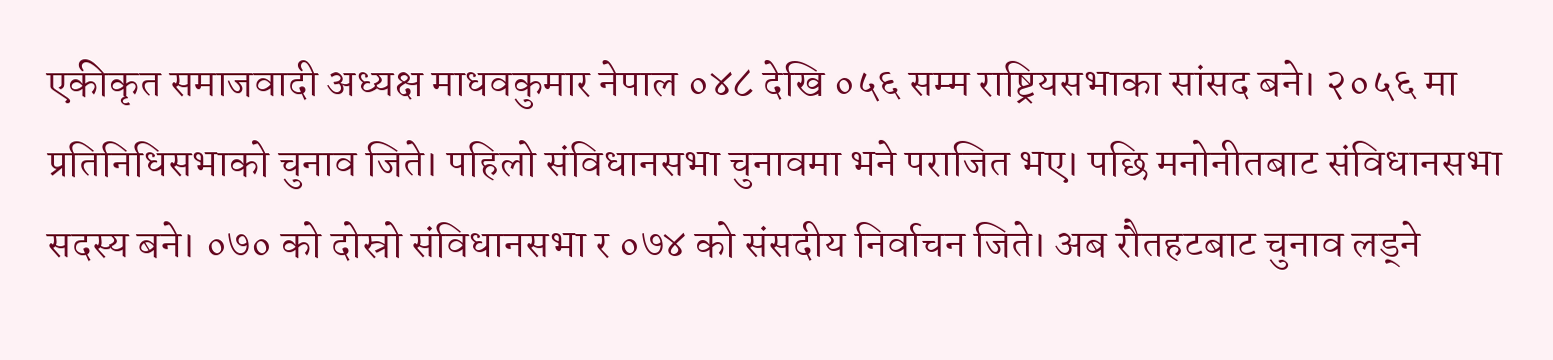एकीकृत समाजवादी अध्यक्ष माधवकुमार नेपाल ०४८ देखि ०५६ सम्म राष्ट्रियसभाका सांसद बने। २०५६ मा प्रतिनिधिसभाको चुनाव जिते। पहिलो संविधानसभा चुनावमा भने पराजित भए। पछि मनोनीतबाट संविधानसभा सदस्य बने। ०७० को दोस्रो संविधानसभा र ०७४ को संसदीय निर्वाचन जिते। अब रौतहटबाट चुनाव लड्ने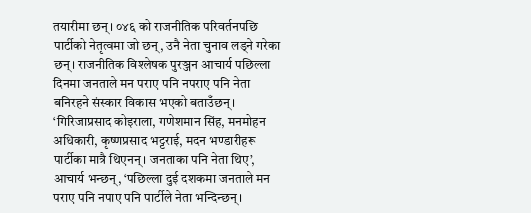तयारीमा छन्। ०४६ को राजनीतिक परिवर्तनपछि पार्टीको नेतृत्वमा जो छन्, उनै नेता चुनाव लड्ने गरेका छन्। राजनीतिक विश्लेषक पुरञ्जन आचार्य पछिल्ला दिनमा जनताले मन पराए पनि नपराए पनि नेता बनिरहने संस्कार विकास भएको बताउँछन्। ‘गिरिजाप्रसाद कोइराला, गणेशमान सिंह, मनमोहन अधिकारी, कृष्णप्रसाद भट्टराई, मदन भण्डारीहरू पार्टीका मात्रै थिएनन्। जनताका पनि नेता थिए’, आचार्य भन्छन्, ‘पछिल्ला दुई दशकमा जनताले मन पराए पनि नपाए पनि पार्टीले नेता भन्दिन्छन्।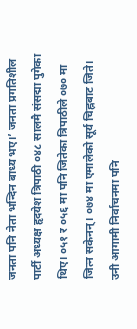जनता पनि नेता भन्दिन बाध्य भए।’ जनता प्रगतिशील पार्टी अध्यक्ष हृदयेश त्रिपाठी ०४८ सालमै संसद्मा पुगेका थिए। ०५१ र ०५६ मा पनि जितेका त्रिपाठीले ०७० मा जित्न सकेनन्। ०७४ मा एमालेको सूर्य चिह्नबाट जिते। उनी आगामी निर्वाचनमा पनि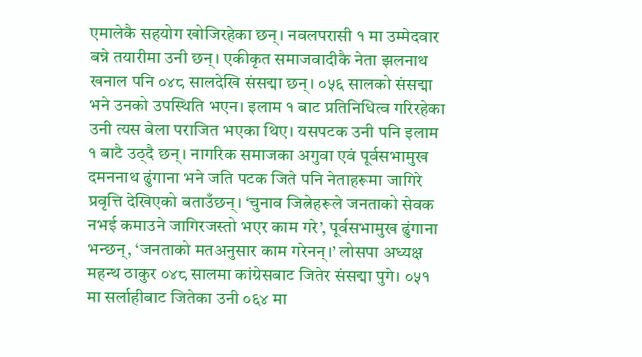एमालेकै सहयोग खोजिरहेका छन्। नवलपरासी १ मा उम्मेदवार बन्ने तयारीमा उनी छन्। एकीकृत समाजवादीकै नेता झलनाथ खनाल पनि ०४८ सालदेखि संसद्मा छन्। ०५६ सालको संसद्मा भने उनको उपस्थिति भएन। इलाम १ बाट प्रतिनिधित्व गरिरहेका उनी त्यस बेला पराजित भएका थिए। यसपटक उनी पनि इलाम १ बाटै उठ्दै छन्। नागरिक समाजका अगुवा एवं पूर्वसभामुख दमननाथ ढुंगाना भने जति पटक जिते पनि नेताहरूमा जागिरे प्रवृत्ति देखिएको बताउँछन्। ‘चुनाव जित्नेहरूले जनताको सेवक नभई कमाउने जागिरजस्तो भएर काम गरे’, पूर्वसभामुख ढुंगाना भन्छन्, ‘जनताको मतअनुसार काम गरेनन्।’ लोसपा अध्यक्ष महन्थ ठाकुर ०४८ सालमा कांग्रेसबाट जितेर संसद्मा पुगे। ०५१ मा सर्लाहीबाट जितेका उनी ०६४ मा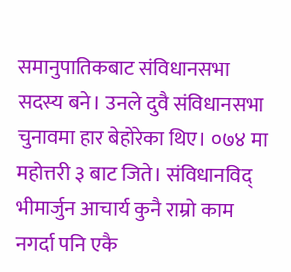समानुपातिकबाट संविधानसभा सदस्य बने। उनले दुवै संविधानसभा चुनावमा हार बेहोरेका थिए। ०७४ मा महोत्तरी ३ बाट जिते। संविधानविद् भीमार्जुन आचार्य कुनै राम्रो काम नगर्दा पनि एकै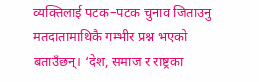व्यक्तिलाई पटक–पटक चुनाव जिताउनु मतदातामाथिकै गम्भीर प्रश्न भएको बताउँछन्। ‘देश, समाज र राष्ट्रका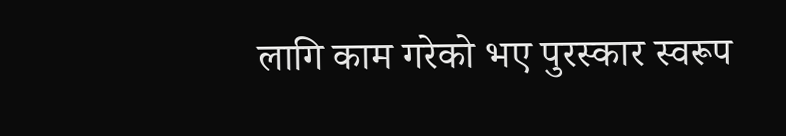लागि काम गरेको भए पुरस्कार स्वरूप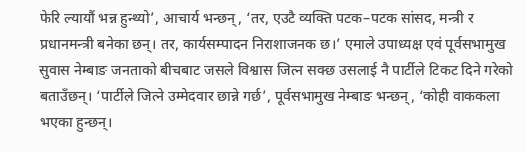फेरि ल्यायौं भन्न हुन्थ्यो’, आचार्य भन्छन्, ‘तर, एउटै व्यक्ति पटक–पटक सांसद, मन्त्री र प्रधानमन्त्री बनेका छन्। तर, कार्यसम्पादन निराशाजनक छ।’ एमाले उपाध्यक्ष एवं पूर्वसभामुख सुवास नेम्बाङ जनताको बीचबाट जसले विश्वास जित्न सक्छ उसलाई नै पार्टीले टिकट दिने गरेको बताउँछन्। ‘पार्टीले जित्ने उम्मेदवार छान्ने गर्छ’, पूर्वसभामुख नेम्बाङ भन्छन्, ‘कोही वाककला भएका हुन्छन्।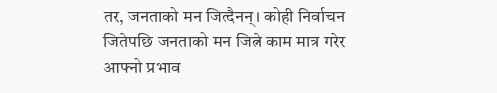तर, जनताको मन जित्दैनन्। कोही निर्वाचन जितेपछि जनताको मन जित्ने काम मात्र गरेर आफ्नो प्रभाव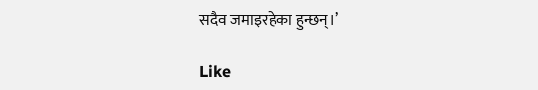सदैव जमाइरहेका हुन्छन्।’

Like